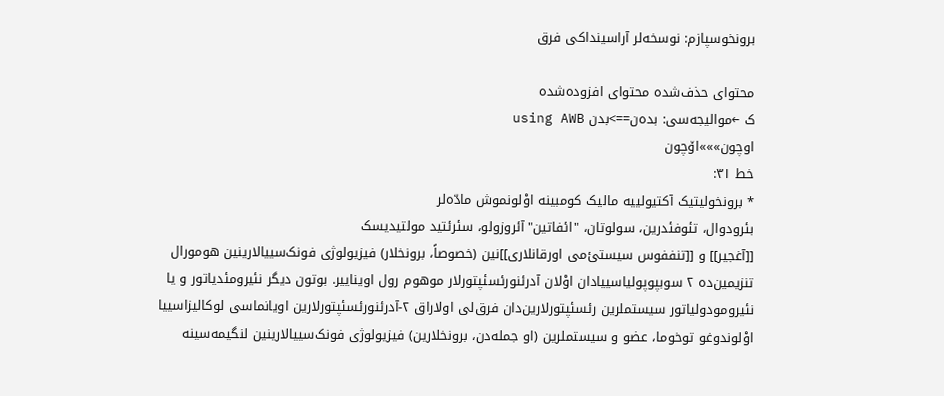برونخوسپازم: نوسخه‌لر آراسینداکی فرق

محتوای حذف‌شده محتوای افزوده‌شده
ک ←موالیجه‌سی: بده‌ن==>بدن using AWB
اوچون»»»اۆچون
خط ۳۱:
* برونخولیتیک آکتیولییه مالیک کومبینه اوْلونموش مادّه‌لر
بئرودوال، تئوفئدرین، سولوتان، "ائفاتین"آئروزولو، سئرئتید مولتیدیسک
[[آغجیر]] و [[تنففوس سیستئ‌می اورقانلاری]]نین (خصوصاً، برونخلار) فیزیولوژی فونک‌سییالارینین هومورال تنزیمین‌ده ۲ سوبپوپولیاسییادان اوْلان آدرئنورئسئپتورلار موهوم رول اویناییر. بوتون دیگر نئیرومئدیاتور و یا نئیرومودولیاتور سیستملرین رئسئپتورلارین‌دان فرق‌لی اولاراق ۲-آدرئنورئسئپتورلارین اویانماسی لوکالیزاسییا اوْلوندوغو توخوما، عضو و سیستملرین (او جمله‌دن، برونخلارین) فیزیولوژی فونک‌سییالارینین لنگیمه‌سینه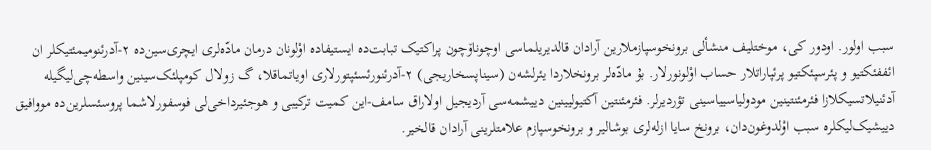سبب اولور. اودور کی، موختلیف منشألی برونخوسپازملارین آرادان قالدیریلماسی اوچوناۆچون پراکتیک تبابت‌ده ایستیفاده اوْلونان درمان مادّه‌لری ایچری‌سین‌ده ۲-آدرئنومیمئتیکلر ان ائففئکتیو و پئرسپئکتیو پرئپاراتلار حساب اوْلونورلار. بۇ مادّه‌لر برونخلاردا یئرلشه‌ن (سیناپسخاریجی) ۲-آدرئنورئسئپتورلاری اویاتماقلا، گ زولال کومپلئک‌سینین واسطه‌چی‌لیگیله آدئنیلاتسیکلازا فئرمئنتینین مودولیاسییاسینی تؤردیرلر. فئرمئنتین آکتیولیینین دییشمه‌سی آردیجیل اولاراق سامف-این کمیت ترکیبی و هوجئیرداخی‌لی فوسفورلاشما پروسئسلرین‌ده مووافیق دییشیک‌لیکلره سبب اوْلدوغون‌دان، برونخ سایا ازله‌لری بوشالیر و برونخوسپازم علامتلرینی آرادان قالخیر.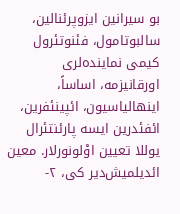بو سیرانین ایزوپرئنالین، سالبوتامول، فئنوتئرول کیمی نماینده‌لری اورقانیزمه، اساساً، اینهالیاسیون، ائپینئفرین، ائفئدرین ایسه پارئنتئرال یوللا تعیین اوْلونورلار. معین ائدیلمیش‌دیر کی، ۲-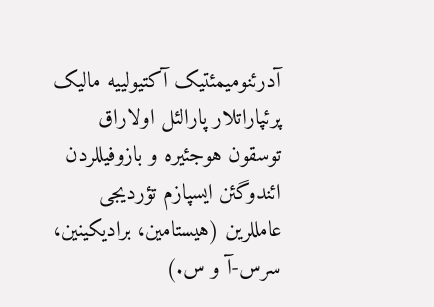آدرئنومیمئتیک آکتیولییه مالیک پرئپاراتلار پارالئل اولاراق توسقون هوجئیره و بازوفیللردن ائندوگئن ایسپازم تؤردیجی عامللرین (هیستامین، برادیکینین، سرس-آ و س.)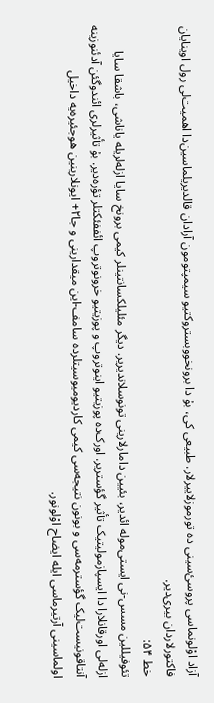آزاد اوْلونماسی پروسئ‌سینی ده تورموزلاییرلار. طبیعی کی، بۇ دا برونخووبستروکتیو سیمپتومون آرادان قالدیریلماسین‌دا اهمیت‌لی رول اوینایان فاکتورلاردان بیری‌دیر.
خط ۵۴:
تئوفیللین مسس-نی ایستی‌موله ائدیر، بئیین دامارلارینی تونوسلاندیریر. دیگر مئلیلکسانتینلر کیمی برونخ سایا ازله‌لریله یاناشی، باشقا سایا ازله‌لی اورقانلارا دا ایسپازمولیتیک تأثیر گؤستریر. اورک‌ده پوزیتیو اینوتروپ و پوزیتیو خرونوتروپ ائففئکتلر تؤره‌دیر. بۇ تأثیرلری ائندوگئن آدئنوزینه آنتاقونیست‌لیک گؤسترمه‌سی و بونون نتیجه‌سی کیمی کاردیومیوسیتلرده سامف-این میقدارینی و جا۲+ ایونلارینین هوجئیره‌یه داخیل اولماسینی آرتیرماسی ایله ایضاح اوْلونور.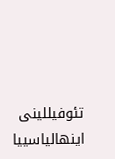تئوفیللینی اینهالیاسییا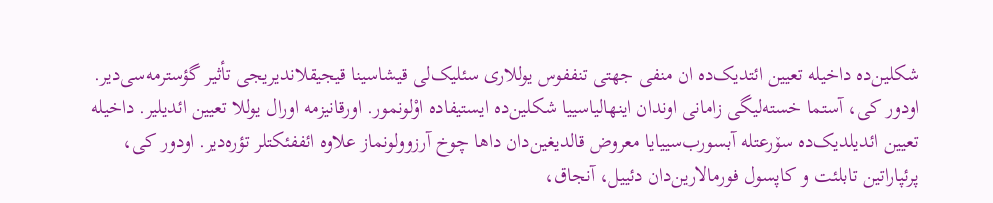شکلین‌ده داخیله تعیین ائتدیک‌ده ان منفی جهتی تنففوس یوللاری سئلیک‌لی قیشاسینا قیجیقلاندیریجی تأثیر گؤسترمه‌سی‌دیر. اودور کی، آستما خسته‌لیگی زامانی اوندان اینهالیاسییا شکلین‌ده ایستیفاده اوْلونمور. اورقانیزمه اورال یوللا تعیین ائدیلیر. داخیله تعیین ائدیلدیک‌ده سۆرعتله آبسورب‌سییایا معروض قالدیغین‌دان داها چوخ آرزوولونماز علاوه ائففئکتلر تؤره‌دیر. اودور کی، پرئپاراتین تابلئت و کاپسول فورمالارین‌دان دئییل، آنجاق،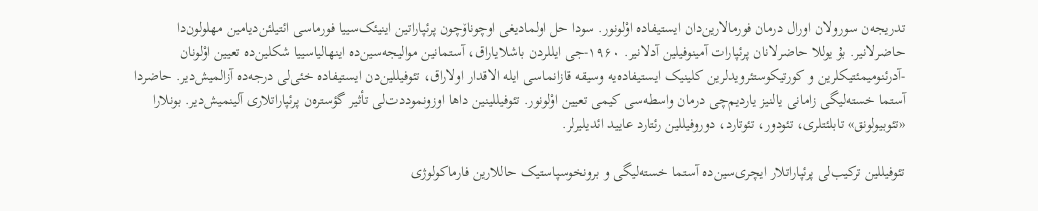تدریجه‌ن سورولان اورال درمان فورمالارین‌دان ایستیفاده اوْلونور. سودا حل اولمادیغی اوچوناۆچون پرئپاراتین اینیئک‌سییا فورماسی ائتیلئن‌دیامین مهلولون‌دا حاضرلانیر. بۇ یوللا حاضرلانان پرئپارات آمینوفیلین آدلانیر. ۱۹۶۰-جی ایللردن باشلایاراق، آستمانین موالیجه‌سین‌ده اینهالیاسییا شکلین‌ده تعیین اوْلونان -آدرئنومیمئتیکلرین و کورتیکوستئرویدلرین کلینیک ایستیفاده‌یه وسیقه قازانماسی ایله الاقدار اولاراق، تئوفیللین‌دن ایستیفاده خئی‌لی درجه‌ده آزالمیش‌دیر. حاضردا آستما خسته‌لیگی زامانی یالنیز یاردیم‌چی درمان واسطه‌سی کیمی تعیین اوْلونور. تئوفیللینین داها اوزونموددت‌لی تأثیر گؤستره‌ن پرئپاراتلاری آلینمیش‌دیر. بونلارا «تئوبیولونق» تابلئتلری، تئودور، تئوتارد، دوروفیللین رئتارد عایید ائدیلیرلر.

تئوفیللین ترکیب‌لی پرئپاراتلار ایچری‌سین‌ده آستما خسته‌لیگی و برونخوسپاستیک حاللارین فارماکولوژی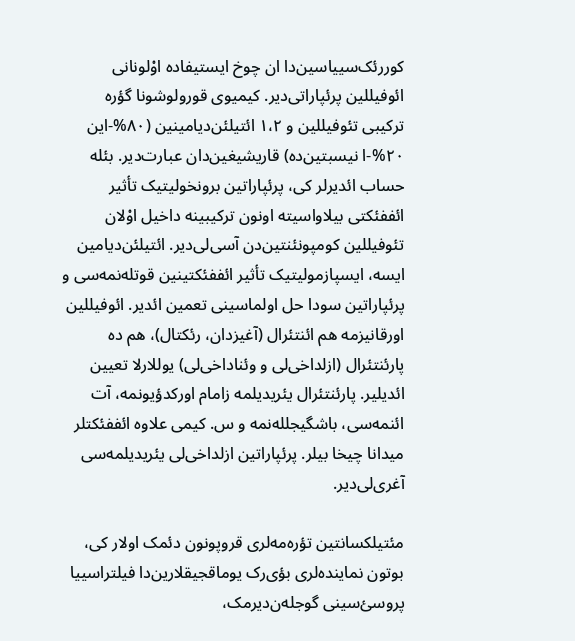کوررئک‌سییاسین‌دا ان چوخ ایستیفاده اوْلونانی ائوفیللین پرئپاراتی‌دیر. کیمیوی قورولوشونا گؤره ترکیبی تئوفیللین و ۱،۲ ائتیلئن‌دیامینین (۸۰%-این ۲۰%-ا نیسبتین‌ده) قاریشیغین‌دان عبارت‌دیر. بئله حساب ائدیرلر کی، پرئپاراتین برونخولیتیک تأثیر ائففئکتی بیلاواسیته اونون ترکیبینه داخیل اوْلان تئوفیللین کومپونئنتین‌دن آسی‌لی‌دیر. ائتیلئن‌دیامین ایسه، ایسپازمولیتیک تأثیر ائففئکتینین قوتله‌نمه‌سی و پرئپاراتین سودا حل اولماسینی تعمین ائدیر. ائوفیللین اورقانیزمه هم ائنتئرال (آغیزدان، رئکتال)، هم ده پارئنتئرال (ازلداخی‌لی و وئناداخی‌لی) یوللارلا تعیین ائدیلیر. پارئنتئرال یئریدیلمه زامام اورکدؤیونمه، آت ائنمه‌سی، باشگیجلله‌نمه و س. کیمی علاوه ائففئکتلر میدانا چیخا بیلر. پرئپاراتین ازلداخی‌لی یئریدیلمه‌سی آغری‌لی‌دیر.

مئتیلکسانتین تؤره‌مه‌لری قروپونون دئمک اولار کی، بوتون نماینده‌لری بؤی‌رک یوماقجیقلارین‌دا فیلتراسییا پروسئ‌سینی گوجله‌ن‌دیرمک،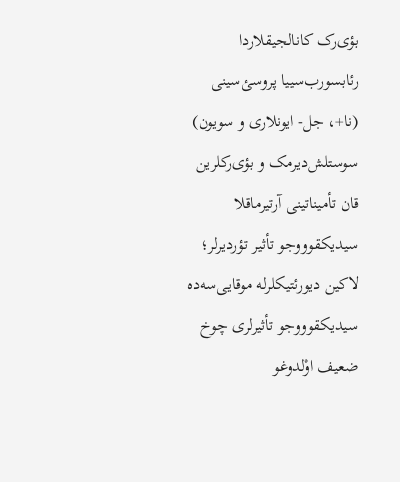بؤی‌رک کانالجیقلاردا رئابسورب‌سییا پروسئ‌سینی (نا+، جل- ایونلاری و سویون) سوستلش‌دیرمک و بؤی‌رکلرین قان تأمیناتینی آرتیرماقلا سیدیکقوووجو تأثیر تؤردیرلر؛ لاکین دیورئتیکلرله موقایی‌سه‌ده سیدیکقوووجو تأثیرلری چوخ ضعیف اوْلدوغو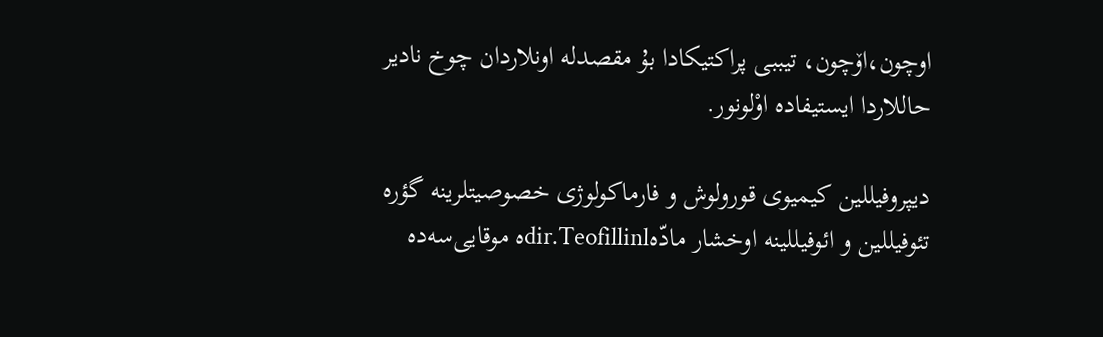اوچون،اۆچون، تیببی پراکتیکادا بۇ مقصدله اونلاردان چوخ نادیر حاللاردا ایستیفاده اوْلونور.

دیپروفیللین کیمیوی قورولوش و فارماکولوژی خصوصیتلرینه گؤره تئوفیللین و ائوفیللینه اوخشار مادّهdir.Teofillinlه موقایی‌سه‌ده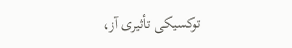توکسیکی تأثیری آز،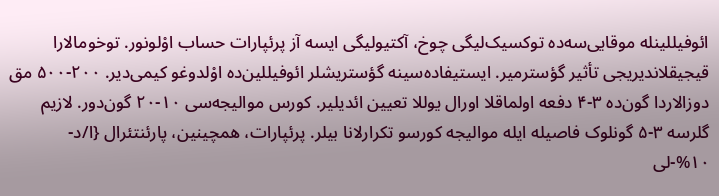ائوفیللینله موقایی‌سه‌ده توکسیک‌لیگی چوخ، آکتیولیگی ایسه آز پرئپارات حساب اوْلونور. توخومالارا قیجیقلاندیریجی تأثیر گؤسترمیر. ایستیفاده‌سینه گؤستریشلر ائوفیللین‌ده اوْلدوغو کیمی‌دیر. ۲۰۰-۵۰۰ مق دوزالاردا گون‌ده ۳-۴ دفعه اولماقلا اورال یوللا تعیین ائدیلیر. کورس موالیجه‌سی ۱۰-۲۰ گون‌دور. لازیم گلرسه ۳-۵ گونلوک فاصیله ایله موالیجه کورسو تکرارلانا بیلر. پرئپارات، همچینین، پارئنتئرال {ا/د- ۱۰%-لی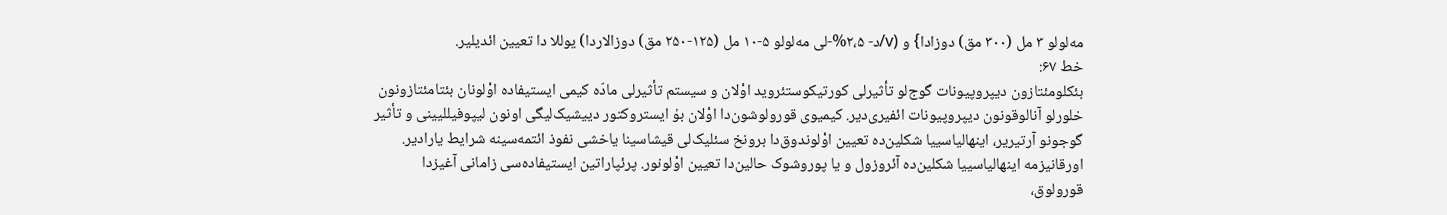مه‌لولو ۳ مل (۳۰۰ مق) دوزادا} و (v/د- ۲،۵%-لی مه‌لولو ۵-۱۰ مل (۱۲۵-۲۵۰ مق) دوزالاردا) یوللا دا تعیین ائدیلیر.
خط ۶۷:
بئکلومئتازون دیپروپیونات گوج‌لو تأثیرلی کورتیکوستئروید اوْلان و سیستم تأثیرلی مادّه کیمی ایستیفاده اوْلونان بئتامئتازونون خلورلو آنالوقونون دیپروپیونات ائفیری‌دیر. کیمیوی قورولوشون‌دا اوْلان بۇ ایستروکتور دییشیک‌لیگی اونون لیپوفیللیینی و تأثیر گوجونو آرتیریر، اینهالیاسییا شکلین‌ده تعیین اوْلوندوق‌دا برونخ سئلیک‌لی قیشاسینا یاخشی نفوذ ائتمه‌سینه شرایط یارادیر. اورقانیزمه اینهالیاسییا شکلین‌ده آئروزول و یا پوروشوک حالین‌دا تعیین اوْلونور. پرئپاراتین ایستیفاده‌سی زامانی آغیزدا قورولوق،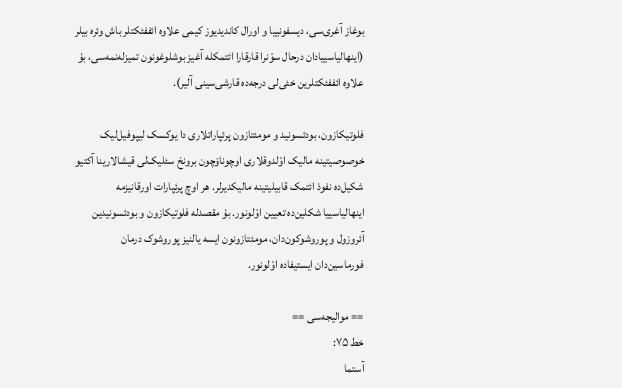بوغاز آغری‌سی، دیسفونییا و اورال کاندیدیوز کیمی علاوه ائففئکتلر باش وئره بیلر (اینهالیاسییادان درحال سوْنرا قارقارا ائتمکله آغیز بوشلوغونون تمیزله‌نمه‌سی، بۇ علاوه ائففئکتلرین خئی‌لی درجه‌ده قارشی‌سینی آلیر).

فلوتیکازون، بودئسونید و مومئتازون پرئپاراتلاری دا یوکسک لیپوفیل‌لیک خوصوصیتینه مالیک اوْلدوقلاری اوچوناۆچون برونخ سئلیک‌لی قیشالارینا آکتیو شکیل‌ده نفوذ ائتمک قابیلیتینه مالیکدیرلر. هر اوچ پرئپارات اورقانیزمه اینهالیاسییا شکلین‌ده تعیین اوْلونور. بۇ مقصدله فلوتیکازون و بودئسونیدین آئروزول و پوروشوکون‌دان، مومئتازونون ایسه یالنیز پوروشوک درمان فورماسین‌دان ایستیفاده اوْلونور.

== موالیجه‌سی ==
خط ۷۵:
آستما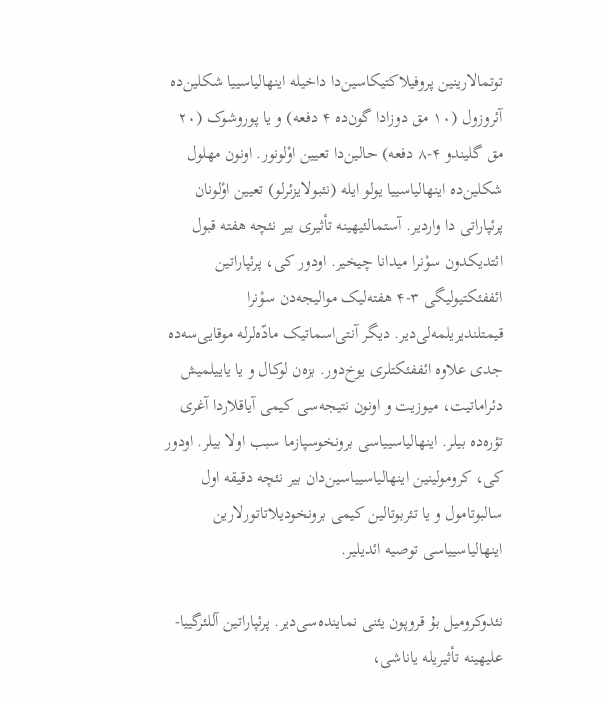توتمالارینین پروفیلاکتیکاسین‌دا داخیله اینهالیاسییا شکلین‌ده آئروزول (۱۰ مق دوزادا گون‌ده ۴ دفعه) و یا پوروشوک (۲۰ مق گلیندو ۴-۸ دفعه) حالین‌دا تعیین اوْلونور. اونون مهلول شکلین‌ده اینهالیاسییا یولو ایله (نئبولایزئرلو) تعیین اوْلونان پرئپاراتی دا واردیر. آستمالئیهینه تأثیری بیر نئچه هفته قبول ائتدیکدون سوْنرا میدانا چیخیر. اودور کی، پرئپاراتین ائففئکتیولیگی ۳-۴ هفته‌لیک موالیجه‌دن سوْنرا قیمتلندیریلمه‌لی‌دیر. دیگر آنتی‌اسماتیک مادّه‌لرله موقایی‌سه‌ده جدی علاوه ائففئکتلری یوخ‌دور. بزه‌ن لوکال و یا یاییلمیش دئراماتیت، میوزیت و اونون نتیجه‌سی کیمی آیاقلاردا آغری تؤره‌ده بیلر. اینهالیاسییاسی برونخوسپازما سبب اولا بیلر. اودور کی، کرومولینین اینهالیاسییاسین‌دان بیر نئچه دقیقه اول سالبوتامول و یا تئربوتالین کیمی برونخودیلاتاتورلارین اینهالیاسییاسی توصیه ائدیلیر.

نئدوکرومیل بۇ قروپون یئنی نماینده‌سی‌دیر. پرئپاراتین آللئرگییا- علیهینه تأثیریله یاناشی،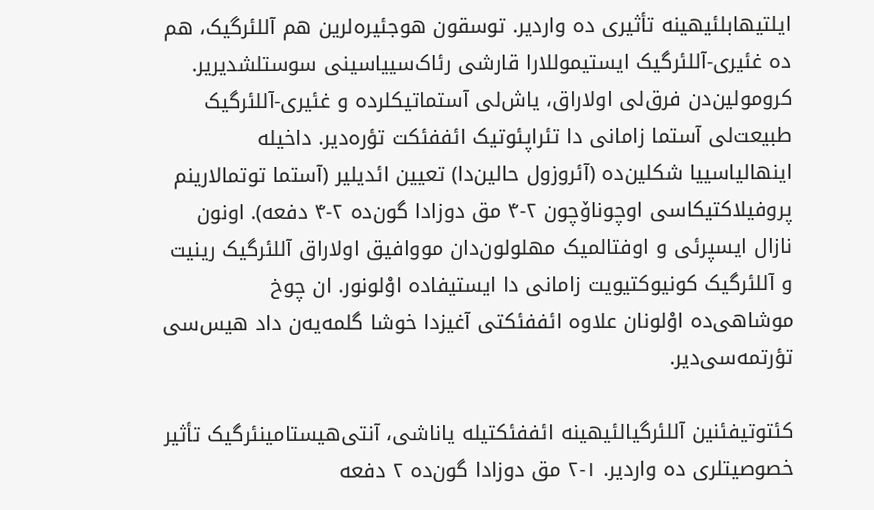ایلتیهابلئیهینه تأثیری ده واردیر. توسقون هوجئیره‌لرین هم آللئرگیک، هم ده غئیری-آللئرگیک ایستیموللارا قارشی رئاک‌سییاسینی سوستلشدیریر. کرومولین‌دن فرق‌لی اولاراق، یاش‌لی آستماتیکلرده و غئیری-آللئرگیک طبیعت‌لی آستما زامانی دا تئراپئوتیک ائففئکت تؤره‌دیر. داخیله اینهالیاسییا شکلین‌ده (آئروزول حالین‌دا) تعیین ائدیلیر (آستما توتمالارینم پروفیلاکتیکاسی اوچوناۆچون ۲-۴ مق دوزادا گون‌ده ۲-۴ دفعه). اونون نازال ایسپرئی و اوفتالمیک مهلولون‌دان مووافیق اولاراق آللئرگیک رینیت و آللئرگیک کونیوکتیویت زامانی دا ایستیفاده اوْلونور. ان چوخ موشاهی‌ده اوْلونان علاوه ائففئکتی آغیزدا خوشا گلمه‌یه‌ن داد هیس‌سی تؤرتمه‌سی‌دیر.

کئتوتیفئنین آللئرگیالئیهینه ائففئکتیله یاناشی، آنتی‌هیستامینئرگیک تأثیر خصوصیتلری ده واردیر. ۱-۲ مق دوزادا گون‌ده ۲ دفعه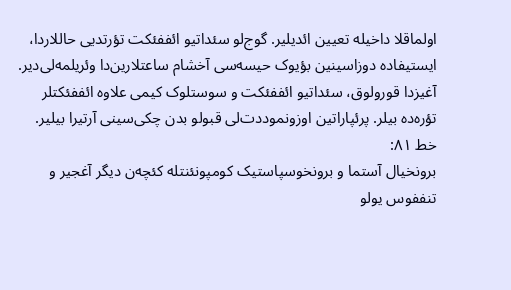اولماقلا داخیله تعیین ائدیلیر. گوج‌لو سئداتیو ائففئکت تؤرتدیی حاللاردا، ایستیفاده دوزاسینین بؤیوک حیسه‌سی آخشام ساعتلارین‌دا وئریلمه‌لی‌دیر. آغیزدا قورولوق، سئداتیو ائففئکت و سوستلوک کیمی علاوه ائففئکتلر تؤره‌ده بیلر. پرئپاراتین اوزونموددت‌لی قبولو بدن چکی‌سینی آرتیرا بیلیر.
خط ۸۱:
برونخیال آستما و برونخوسپاستیک کومپونئنتله کئچه‌ن دیگر آغجیر و تنففوس یولو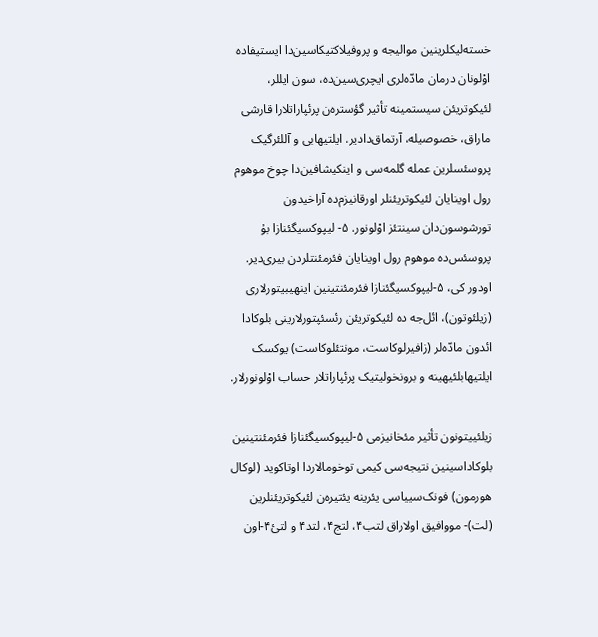خسته‌لیکلرینین موالیجه و پروفیلاکتیکاسین‌دا ایستیفاده اوْلونان درمان مادّه‌لری ایچری‌سین‌ده، سون ایللر، لئیکوتریئن سیستمینه تأثیر گؤستره‌ن پرئپاراتلارا قارشی ماراق، خصوصیله، آرتماق‌دادیر. ایلتیهابی و آللئرگیک پروسئسلرین عمله گلمه‌سی و اینکیشافین‌دا چوخ موهوم رول اوینایان لئیکوتریئنلر اورقانیزم‌ده آراخیدون تورشوسون‌دان سینتئز اوْلونور. ۵- لیپوکسیگئنازا بۇ پروسئس‌ده موهوم رول اوینایان فئرمئنتلردن بیری‌دیر. اودور کی، ۵-لیپوکسیگئنازا فئرمئنتینین اینهیبیتورلاری (زیلئوتون)، ائل‌جه ده لئیکوتریئن رئسئپتورلارینی بلوکادا ائدون مادّه‌لر (زافیرلوکاست، مونتئلوکاست) یوکسک ایلتیهابلئیهینه و برونخولیتیک پرئپاراتلار حساب اوْلونورلار.

زیلئییتونون تأثیر مئخانیزمی ۵-لیپوکسیگئنازا فئرمئنتینین بلوکاداسینین نتیجه‌سی کیمی توخومالاردا اوتاکوید (لوکال هورمون) فونک‌سییاسی یئرینه یئتیره‌ن لئیکوتریئنلرین (لت)- مووافیق اولاراق لتب۴، لتج۴، لتد۴ و لتئ۴-اون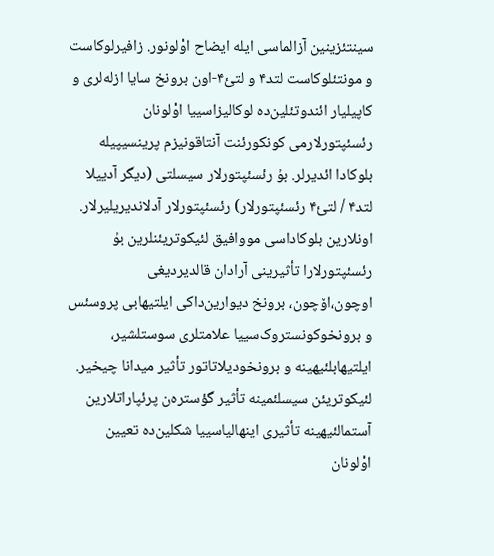سینتئزینین آزالماسی ایله ایضاح اوْلونور. زافیرلوکاست و مونتئلوکاست لتد۴ و لتئ۴-اون برونخ سایا ازله‌لری و کاپیلیار ائندوتئلین‌ده لوکالیزاسییا اوْلونان رئسئپتورلارمی کونکورئنت آنتاقونیزم پرینسیپیله بلوکادا ائدیرلر. بۇ رئسئپتورلار سیسلتی (دیگر آدییلا لتد۴ / لتئ۴ رئسئپتورلار) رئسئپتورلار آدلاندیریلیرلار. اونلارین بلوکاداسی مووافیق لئیکوتریئنلرین بۇ رئسئپتورلارا تأثیرینی آرادان قالدیردیغی اوچون،اۆچون، برونخ دیوارین‌داکی ایلتیهابی پروسئس و برونخوکونستروک‌سییا علامتلری سوستلشیر، ایلتیهابلئیهینه و برونخودیلاتاتور تأثیر میدانا چیخیر.
لئیکوتریئن سیسلئمینه تأثیر گؤستره‌ن پرئپاراتلارین آستمالئیهینه تأثیری اینهالیاسییا شکلین‌ده تعیین اوْلونان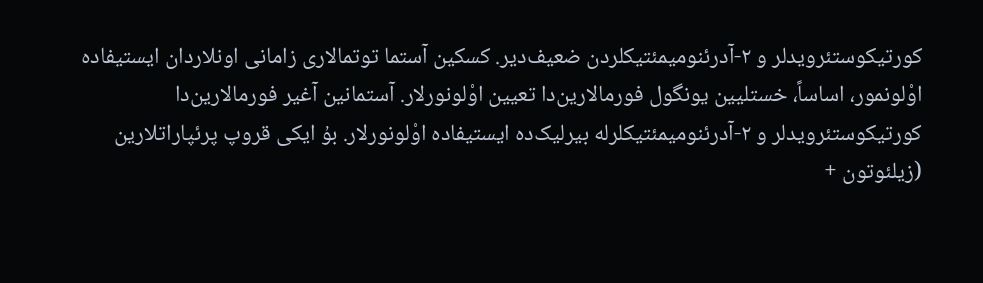کورتیکوستئرویدلر و ۲-آدرئنومیمئتیکلردن ضعیف‌دیر. کسکین آستما توتمالاری زامانی اونلاردان ایستیفاده اوْلونمور، اساساً، خستلیین یونگول فورمالارین‌دا تعیین اوْلونورلار. آستمانین آغیر فورمالارین‌دا کورتیکوستئرویدلر و ۲-آدرئنومیمئتیکلرله بیرلیک‌ده ایستیفاده اوْلونورلار. بۇ ایکی قروپ پرئپاراتلارین (زیلئوتون +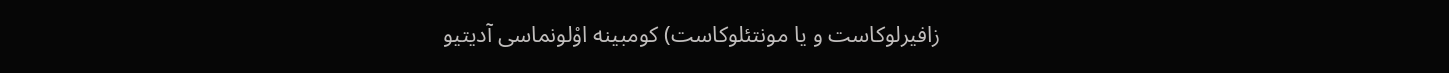زافیرلوکاست و یا مونتئلوکاست) کومبینه اوْلونماسی آدیتیو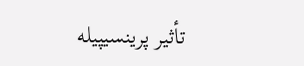تأثیر پرینسیپیله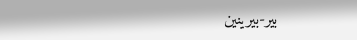بیر-بیرینین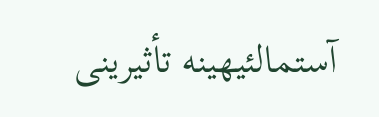آستمالئیهینه تأثیرینی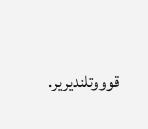قوووتلندیریر.